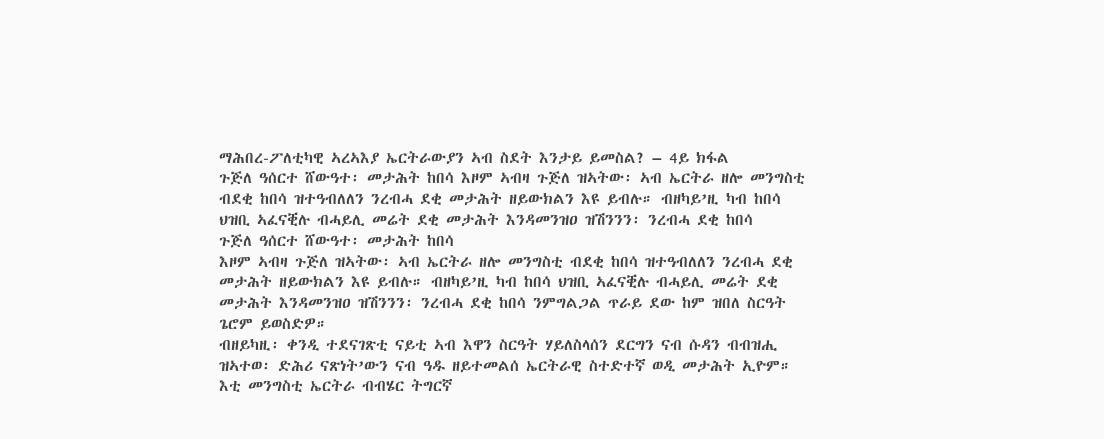ማሕበረ-ፖለቲካዊ ኣረኣእያ ኤርትራውያን ኣብ ስደት እንታይ ይመስል? – 4ይ ክፋል
ጉጅለ ዓሰርተ ሸውዓተ፡ መታሕት ከበሳ እዞም ኣብዛ ጉጅለ ዝኣትው፡ ኣብ ኤርትራ ዘሎ መንግስቲ ብደቂ ከበሳ ዝተዓብለለን ንረብሓ ደቂ መታሕት ዘይውክልን እዩ ይብሉ። ብዘካይ’ዚ ካብ ከበሳ ህዝቢ ኣፈናቒሉ ብሓይሊ መሬት ደቂ መታሕት እንዳመንዝዐ ዝሽንንን፡ ንረብሓ ደቂ ከበሳ
ጉጅለ ዓሰርተ ሸውዓተ፡ መታሕት ከበሳ
እዞም ኣብዛ ጉጅለ ዝኣትው፡ ኣብ ኤርትራ ዘሎ መንግስቲ ብደቂ ከበሳ ዝተዓብለለን ንረብሓ ደቂ መታሕት ዘይውክልን እዩ ይብሉ። ብዘካይ’ዚ ካብ ከበሳ ህዝቢ ኣፈናቒሉ ብሓይሊ መሬት ደቂ መታሕት እንዳመንዝዐ ዝሽንንን፡ ንረብሓ ደቂ ከበሳ ንምግልጋል ጥራይ ደው ከም ዝበለ ስርዓት ጌሮም ይወስድዎ።
ብዘይካዚ፡ ቀንዲ ተደናገጽቲ ናይቲ ኣብ እዋን ስርዓት ሃይለስላሰን ደርግን ናብ ሱዳን ብብዝሒ ዝኣተወ፡ ድሕሪ ናጽነት’ውን ናብ ዓዱ ዘይተመልሰ ኤርትራዊ ስተድተኛ ወዲ መታሕት ኢዮም። እቲ መንግስቲ ኤርትራ ብብሄር ትግርኛ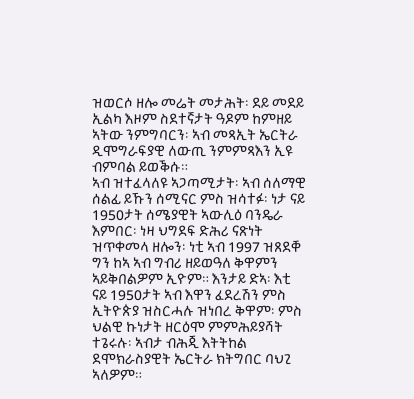ዝወርሶ ዘሎ መሬት መታሕት፡ ደይ መደይ ኢልካ እዞም ስደተኛታት ዓዶም ከምዘይ ኣትው ንምግባርን፡ ኣብ መጻኢት ኤርትራ ዲሞግራፍያዊ ለውጢ ንምምጻእን ኢዩ ብምባል ይወቕሱ።
ኣብ ዝተፈላለዩ ኣጋጣሚታት፡ ኣብ ሰለማዊ ሰልፊ ይኹን ሰሚናር ምስ ዝሳተፉ፡ ነታ ናይ 1950ታት ሰሜያዊት ኣውሊዕ ባንዴራ እምበር፡ ነዛ ህግደፍ ድሕሪ ናጽነት ዝጥቀመላ ዘሎን፡ ነቲ ኣብ 1997 ዝጸደቐ ግን ከኣ ኣብ ግብሪ ዘይወዓለ ቅዋምን ኣይቅበልዎም ኢዮም። እንታይ ድኣ፡ እቲ ናይ 1950ታት ኣብ እዋን ፈደረሽን ምስ ኢትዮጵያ ዝስርሓሉ ዝነበረ ቅዋም፡ ምስ ህልዊ ኩነታት ዘርዕሞ ምምሕይያሻት ተጌሩሉ፡ ኣብታ ብሕጂ እትትከል ደሞክራስያዊት ኤርትራ ክትግበር ባህጊ ኣለዎም።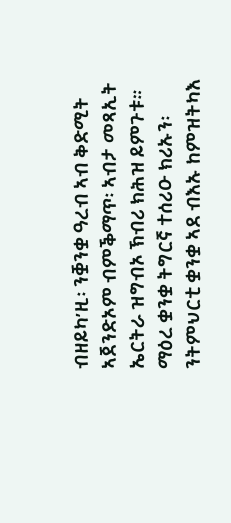ብዘይካ’ዚ፡ ንቛንቋ ዓረብ ኣብ ቅድሚት ኣጀንድኦም ብምቕማጥ፡ ኣብታ መጻኢት ኤርትራ ዝግብኦ ኽብሪ ክሕዝ ይምጉቱ። ማዕረ ቋንቋ ትግርኛ ተሰሪዑ ክሪኡን፡ ንትምህርቲ ቋንቋ ኣደ ብእኡ ከምዝትካእ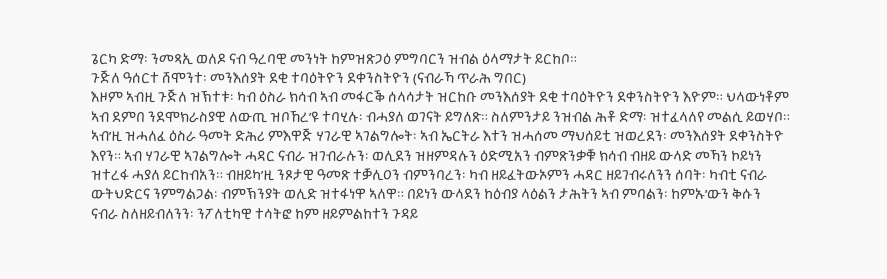ጌርካ ድማ፡ ንመጻኢ ወለዶ ናብ ዓረባዊ መንነት ከምዝጽጋዕ ምግባርን ዝብል ዕላማታት ይርከቦ።
ጉጅለ ዓሰርተ ሸሞንተ፡ መንእሰያት ደቂ ተባዕትዮን ደቀንስትዮን (ናብራኻ ጥራሕ ግበር)
እዞም ኣብዚ ጉጅለ ዝኽተቱ፡ ካብ ዕስራ ክሳብ ኣብ መፋርቕ ሰላሳታት ዝርከቡ መንእሰያት ደቂ ተባዕትዮን ደቀንስትዮን እዮም። ህላውነቶም ኣብ ደምበ ንደሞክራስያዊ ለውጢ ዝቦኸረ’ዩ ተባሂሉ፡ ብሓያለ ወገናት ይግለጽ። ስለምንታይ ንዝብል ሕቶ ድማ፡ ዝተፈላለየ መልሲ ይወሃቦ።
ኣብ’ዚ ዝሓለፈ ዕስራ ዓመት ድሕሪ ምእዋጅ ሃገራዊ ኣገልግሎት፡ ኣብ ኤርትራ እተን ዝሓሰመ ማህሰይቲ ዝወረደን፡ መንእሰያት ደቀንስትዮ እየን። ኣብ ሃገራዊ ኣገልግሎት ሓዳር ናብራ ዝገብራሉን፡ ወሊደን ዝዘምዳሉን ዕድሚአን ብምጽንቃቑ ክሳብ ብዘይ ውላድ መኻን ኮይነን ዝተረፋ ሓያለ ይርከብአን። ብዘይካ’ዚ ንጾታዊ ዓመጽ ተቓሊዐን ብምንባረን፡ ካብ ዘይፈትውኦምን ሓዳር ዘይገብሩለንን ሰባት፡ ካብቲ ናብራ ውትህድርና ንምግልጋል፡ ብምኽንያት ወሊድ ዝተፋነዋ ኣለዋ። በይነን ውላደን ከዕብያ ላዕልን ታሕትን ኣብ ምባልን፡ ከምኡ’ውን ቅሱን ናብራ ስለዘይብለንን፡ ንፖለቲካዊ ተሳትፎ ከም ዘይምልከተን ጉዳይ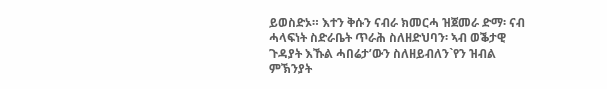ይወስድኦ። እተን ቅሱን ናብራ ክመርሓ ዝጀመራ ድማ፡ ናብ ሓላፍነት ስድራቤት ጥራሕ ስለዘድህባን፡ ኣብ ወቕታዊ ጉዳያት እኹል ሓበሬታ’ውን ስለዘይብለን`የን ዝብል ምኽንያት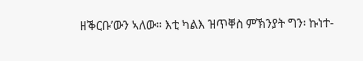ዘቕርቡ’ውን ኣለው። እቲ ካልእ ዝጥቐስ ምኽንያት ግን፡ ኩነተ-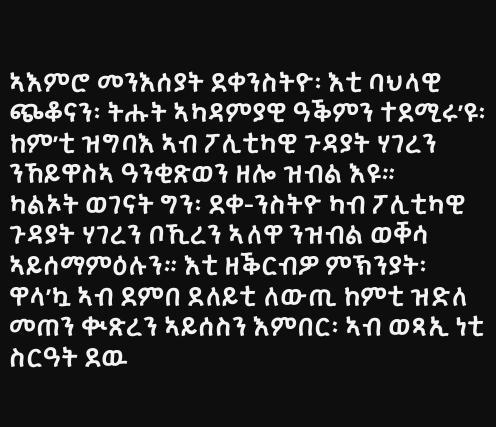ኣእምሮ መንእሰያት ደቀንስትዮ፡ እቲ ባህላዊ ጭቆናን፡ ትሑት ኣካዳምያዊ ዓቕምን ተደሚሩ’ዩ፡ ከም’ቲ ዝግባእ ኣብ ፖሊቲካዊ ጉዳያት ሃገረን ንኸይዋስኣ ዓንቂጽወን ዘሎ ዝብል እዩ።
ካልኦት ወገናት ግን፡ ደቀ-ንስትዮ ካብ ፖሊቲካዊ ጉዳያት ሃገረን ቦኺረን ኣለዋ ንዝብል ወቐሳ ኣይሰማምዕሉን። እቲ ዘቕርብዎ ምኽንያት፡ ዋላ’ኳ ኣብ ደምበ ደለይቲ ለውጢ ከምቲ ዝድለ መጠን ቊጽረን ኣይሰስን እምበር፡ ኣብ ወጻኢ ነቲ ስርዓት ደዉ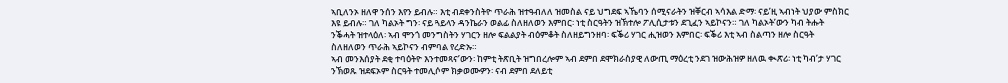ኣቢለንኦ ዘለዋ ንሰን እየን ይብሉ። እቲ ብደቀንስትዮ ጥራሕ ዝተዓብለለ ዝመስል ናይ ህግደፍ ኣኼባን ሰሚናራትን ዝቐርብ ኣሳእል ድማ፡ ናይ’ዚ ኣብነት ህያው ምስክር እዩ ይብሉ። ገለ ካልኦት ግን፡ ናይ ጓይላን ዳንኬራን ወልፊ ስለዘለወን እምበር፡ ነቲ ስርዓትን ዝኽተሎ ፖሊሲታቱን ደጊፈን ኣይኮናን። ገለ ካልኦት’ውን ካብ ትሑት ንቕሓት ዝተላዕለ፡ ኣብ ሞንጎ መንግስትን ሃገርን ዘሎ ፍልልያት ብዕምቆት ስለዘይግንዘባ፡ ፍቕሪ ሃገር ሒዝወን እምበር፡ ፍቕሪ እቲ ኣብ ስልጣን ዘሎ ስርዓት ስለዘለወን ጥራሕ ኣይኮናን ብምባል የረድኡ።
ኣብ መንእሰያት ደቂ ተባዕትዮ እንተመጻና’ውን፡ ከምቲ ትጽቢት ዝግበረሎም ኣብ ደምበ ደሞክራስያዊ ለውጢ ማዕረቲ ንደገ ዝውሕዝዎ ዘለዉ ቊጽሪ፡ ነቲ ካብ’ታ ሃገር ንኽወጹ ዝደፍኦም ስርዓት ተመሊሶም ክቃወሙዎን፡ ናብ ደምበ ደለይቲ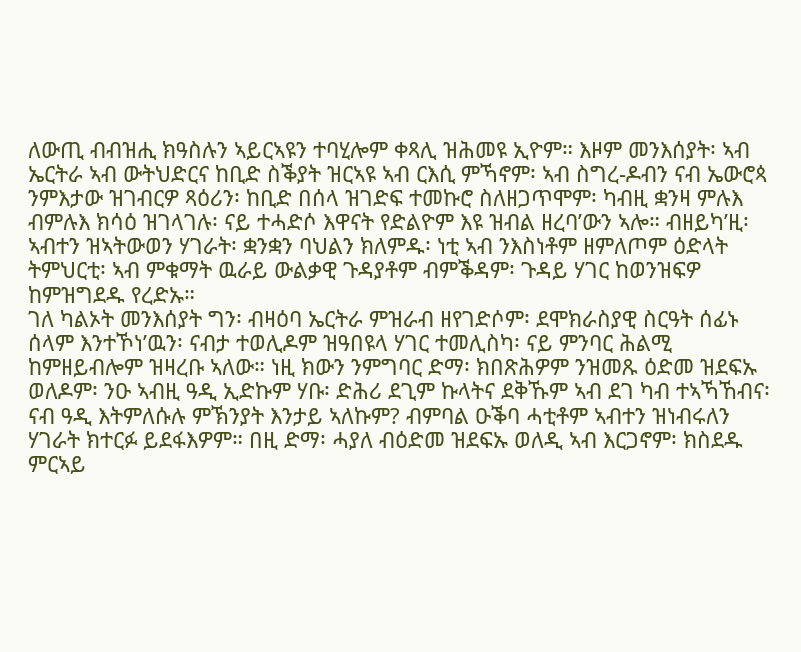ለውጢ ብብዝሒ ክዓስሉን ኣይርኣዩን ተባሂሎም ቀጻሊ ዝሕመዩ ኢዮም። እዞም መንእሰያት፡ ኣብ ኤርትራ ኣብ ውትህድርና ከቢድ ስቕያት ዝርኣዩ ኣብ ርእሲ ምኻኖም፡ ኣብ ስግረ-ዶብን ናብ ኤውሮጳ ንምእታው ዝገብርዎ ጻዕሪን፡ ከቢድ በሰላ ዝገድፍ ተመኩሮ ስለዘጋጥሞም፡ ካብዚ ቋንዛ ምሉእ ብምሉእ ክሳዕ ዝገላገሉ፡ ናይ ተሓድሶ እዋናት የድልዮም እዩ ዝብል ዘረባ’ውን ኣሎ። ብዘይካ’ዚ፡ ኣብተን ዝኣትውወን ሃገራት፡ ቋንቋን ባህልን ክለምዱ፡ ነቲ ኣብ ንእስነቶም ዘምለጦም ዕድላት ትምህርቲ፡ ኣብ ምቁማት ዉራይ ውልቃዊ ጉዳያቶም ብምቕዳም፡ ጉዳይ ሃገር ከወንዝፍዎ ከምዝግደዱ የረድኡ።
ገለ ካልኦት መንእሰያት ግን፡ ብዛዕባ ኤርትራ ምዝራብ ዘየገድሶም፡ ደሞክራስያዊ ስርዓት ሰፊኑ ሰላም እንተኾነ’ዉን፡ ናብታ ተወሊዶም ዝዓበዩላ ሃገር ተመሊስካ፡ ናይ ምንባር ሕልሚ ከምዘይብሎም ዝዛረቡ ኣለው። ነዚ ክውን ንምግባር ድማ፡ ክበጽሕዎም ንዝመጹ ዕድመ ዝደፍኡ ወለዶም፡ ንዑ ኣብዚ ዓዲ ኢድኩም ሃቡ፡ ድሕሪ ደጊም ኩላትና ደቅኹም ኣብ ደገ ካብ ተኣኻኸብና፡ ናብ ዓዲ እትምለሱሉ ምኽንያት እንታይ ኣለኩም? ብምባል ዑቕባ ሓቲቶም ኣብተን ዝነብሩለን ሃገራት ክተርፉ ይደፋእዎም። በዚ ድማ፡ ሓያለ ብዕድመ ዝደፍኡ ወለዲ ኣብ እርጋኖም፡ ክስደዱ ምርኣይ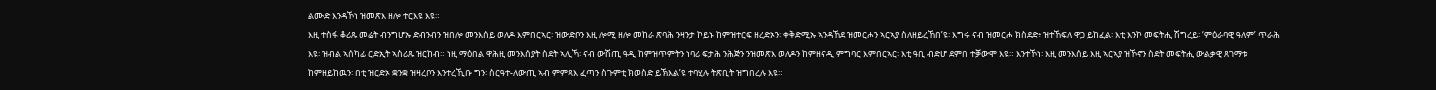ልሙድ እንዳኾነ ዝመጽእ ዘሎ ተርእዩ እዩ።
እዚ ተስፋ ቆሪጹ መሬት ብንግሆኡ ድብንብን ዝበሎ መንእሰይ ወለዶ እምበርኣር፡ ዝውድቦን እዚ ሎሚ ዘሎ መከራ ጽባሕ ንዛንታ ኮይኑ ከምዝተርፍ ዘረድኦን፡ ቀቅድሚኡ ኣንዳኸደ ዝመርሖን ኣርኣያ ስለዘይረኸበ’ዩ፡ እግሩ ናብ ዝመርሖ ክስደድ፥ ዝተኸፍለ ዋጋ ይከፈል፡ እቲ እንኮ መፍትሒ ሽግረይ፡ ‘ምዕራባዊ ዓለም’ ጥራሕ እዩ፡ ዝብል ኣሰካፊ ርድኢት ኣስሪጹ ዝርከብ። ነዚ ማዕበል ዋሕዚ መንእሰያት ስደት ኣሊኻ፡ ናብ ውሽጢ ዓዲ ከምዝጥምትን ነባሪ ፍታሕ ንሕጅን ንዝመጽእ ወለዶን ከምዘናዲ ምግባር እምበርኣር፡ እቲ ዓቢ ብድሆ ደምበ ተቓውሞ እዩ። እንተኾነ፡ እዚ መንእሰይ እዚ ኣርኣያ ዝኾኖን ስደት መፍትሒ ውልቃዊ ጸገማቱ ከምዘይከዉን፡ በቲ ዝርድኦ ቋንቋ ዝዛረቦን እንተረኺቡ ግን፡ ስርዓተ-ለውጢ ኣብ ምምጻእ ፈጣን ስጉምቲ ክወስድ ይኽእል’ዩ ተባሂሉ ትጽቢት ዝግበረሉ እዩ።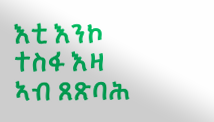እቲ እንኮ ተስፋ እዛ ኣብ ጸጽባሕ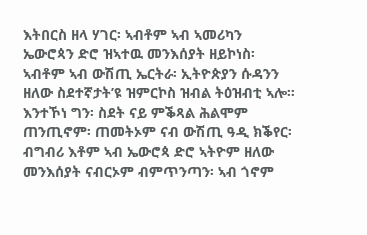እትበርስ ዘላ ሃገር፡ ኣብቶም ኣብ ኣመሪካን ኤውሮጳን ድሮ ዝኣተዉ መንእሰያት ዘይኮነስ፡ ኣብቶም ኣብ ውሽጢ ኤርትራ፡ ኢትዮጵያን ሱዳንን ዘለው ስደተኛታት’ዩ ዝምርኮስ ዝብል ትዕዝብቲ ኣሎ። እንተኾነ ግን፡ ስደት ናይ ምቕጻል ሕልሞም ጠንጢኖም፡ ጠመትኦም ናብ ውሽጢ ዓዲ ክቕየር፡ ብግብሪ እቶም ኣብ ኤውሮጳ ድሮ ኣትዮም ዘለው መንእሰያት ናብርኦም ብምጥንጣን፡ ኣብ ጎኖም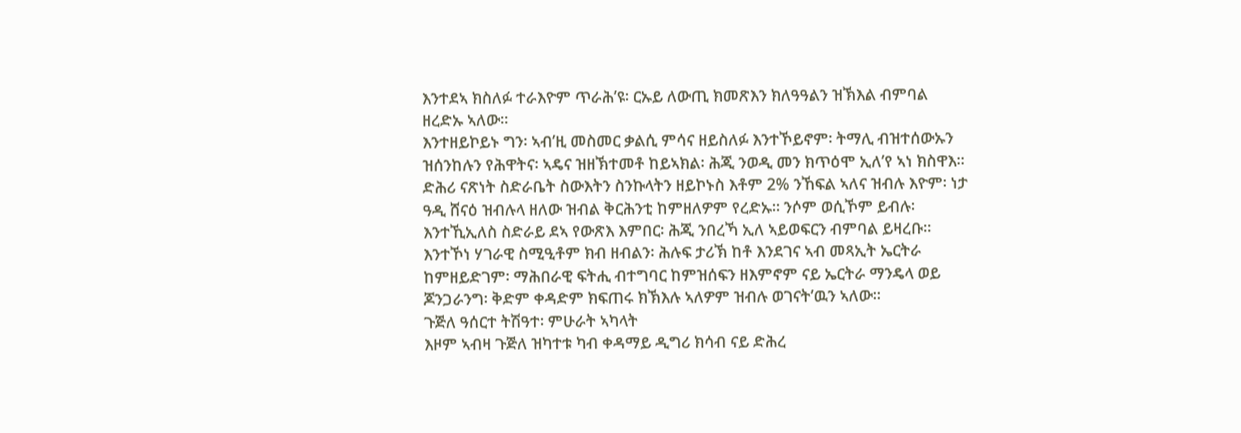እንተደኣ ክስለፉ ተራእዮም ጥራሕ’ዩ፡ ርኡይ ለውጢ ክመጽእን ክለዓዓልን ዝኽእል ብምባል ዘረድኡ ኣለው።
እንተዘይኮይኑ ግን፡ ኣብ’ዚ መስመር ቃልሲ ምሳና ዘይስለፉ እንተኾይኖም፡ ትማሊ ብዝተሰውኡን ዝሰንከሉን የሕዋትና፡ ኣዴና ዝዘኽተመቶ ከይኣክል፡ ሕጂ ንወዲ መን ክጥዕሞ ኢለ’የ ኣነ ክስዋእ። ድሕሪ ናጽነት ስድራቤት ስውእትን ስንኩላትን ዘይኮኑስ እቶም 2% ንኸፍል ኣለና ዝብሉ እዮም፡ ነታ ዓዲ ሸናዕ ዝብሉላ ዘለው ዝብል ቅርሕንቲ ከምዘለዎም የረድኡ። ንሶም ወሲኾም ይብሉ፡ እንተኺኢለስ ስድራይ ደኣ የውጽእ እምበር፡ ሕጂ ንበረኻ ኢለ ኣይወፍርን ብምባል ይዛረቡ። እንተኾነ ሃገራዊ ስሚዒቶም ክብ ዘብልን፡ ሕሉፍ ታሪኽ ከቶ እንደገና ኣብ መጻኢት ኤርትራ ከምዘይድገም፡ ማሕበራዊ ፍትሒ ብተግባር ከምዝሰፍን ዘእምኖም ናይ ኤርትራ ማንዴላ ወይ ጆንጋራንግ፡ ቅድም ቀዳድም ክፍጠሩ ክኽእሉ ኣለዎም ዝብሉ ወገናት’ዉን ኣለው።
ጉጅለ ዓሰርተ ትሽዓተ፡ ምሁራት ኣካላት
እዞም ኣብዛ ጉጅለ ዝካተቱ ካብ ቀዳማይ ዲግሪ ክሳብ ናይ ድሕረ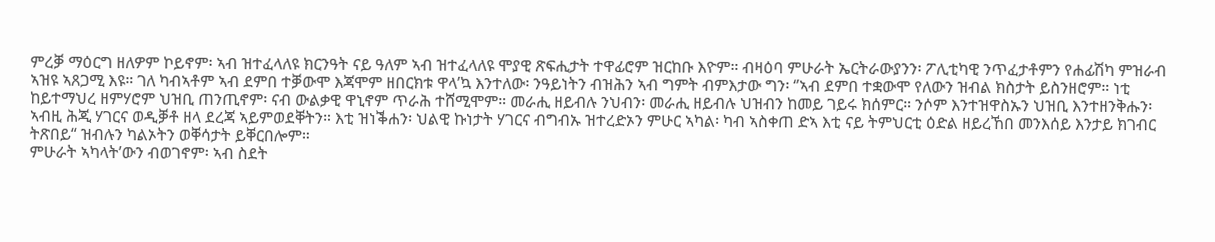ምረቓ ማዕርግ ዘለዎም ኮይኖም፡ ኣብ ዝተፈላለዩ ክርንዓት ናይ ዓለም ኣብ ዝተፈላለዩ ሞያዊ ጽፍሒታት ተዋፊሮም ዝርከቡ እዮም። ብዛዕባ ምሁራት ኤርትራውያንን፡ ፖሊቲካዊ ንጥፈታቶምን የሐፊሽካ ምዝራብ ኣዝዩ ኣጸጋሚ እዩ። ገለ ካብኣቶም ኣብ ደምበ ተቓውሞ እጃሞም ዘበርክቱ ዋላ’ኳ እንተለው፡ ንዓይነትን ብዝሕን ኣብ ግምት ብምእታው ግን፡ ‘’ኣብ ደምበ ተቋውሞ የለውን ዝብል ክስታት ይስንዘሮም። ነቲ ከይተማህረ ዘምሃሮም ህዝቢ ጠንጢኖም፡ ናብ ውልቃዊ ዋኒኖም ጥራሕ ተሸሚሞም። መራሒ ዘይብሉ ንህብን፡ መራሒ ዘይብሉ ህዝብን ከመይ ገይሩ ክሰምር። ንሶም እንተዝዋስኡን ህዝቢ እንተዘንቅሑን፡ ኣብዚ ሕጂ ሃገርና ወዲቓቶ ዘላ ደረጃ ኣይምወደቐትን። እቲ ዝነቕሐን፡ ህልዊ ኩነታት ሃገርና ብግብኡ ዝተረድኦን ምሁር ኣካል፡ ካብ ኣስቀጠ ድኣ እቲ ናይ ትምህርቲ ዕድል ዘይረኸበ መንእሰይ እንታይ ክገብር ትጽበይ“ ዝብሉን ካልኦትን ወቐሳታት ይቐርበሎም።
ምሁራት ኣካላት’ውን ብወገኖም፡ ኣብ ስደት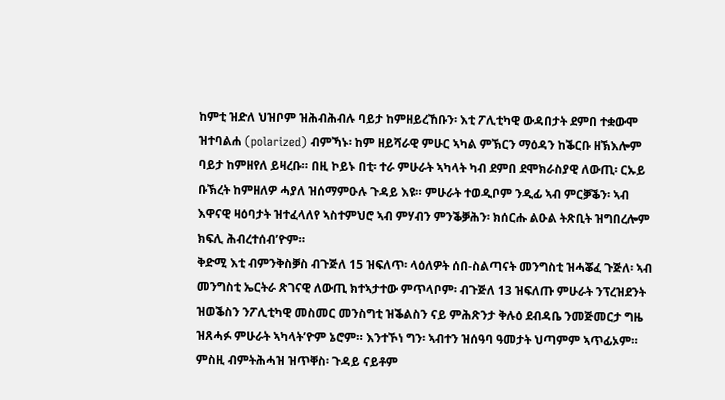ከምቲ ዝድለ ህዝቦም ዝሕብሕብሉ ባይታ ከምዘይረኸቡን፡ እቲ ፖሊቲካዊ ውዳበታት ደምበ ተቋውሞ ዝተባልሐ (polarized) ብምኻኑ፡ ከም ዘይሻራዊ ምሁር ኣካል ምኽርን ማዕዳን ከቕርቡ ዘኽእሎም ባይታ ከምዘየለ ይዛረቡ። በዚ ኮይኑ በቲ፡ ተራ ምሁራት ኣካላት ካብ ደምበ ደሞክራስያዊ ለውጢ፡ ርኡይ ቡኽረት ከምዘለዎ ሓያለ ዝሰማምዑሉ ጉዳይ እዩ። ምሁራት ተወዲቦም ንዲፊ ኣብ ምርቓቕን፡ ኣብ እዋናዊ ዛዕባታት ዝተፈላለየ ኣስተምህሮ ኣብ ምሃብን ምንቕቓሕን፡ ክሰርሑ ልዑል ትጽቢት ዝግበረሎም ክፍሊ ሕብረተሰብ’ዮም።
ቅድሚ እቲ ብምንቅስቓስ ብጉጅለ 15 ዝፍለጥ፡ ላዕለዎት ሰበ-ስልጣናት መንግስቲ ዝሓቖፈ ጉጅለ፡ ኣብ መንግስቲ ኤርትራ ጽገናዊ ለውጢ ክተኣታተው ምጥላቦም፡ ብጉጅለ 13 ዝፍለጡ ምሁራት ንፕረዝደንት ዝወቕስን ንፖሊቲካዊ መስመር መንስግቲ ዝቕልስን ናይ ምሕጽንታ ቅሉዕ ደብዳቤ ንመጅመርታ ግዜ ዝጸሓፉ ምሁራት ኣካላት’ዮም ኔሮም። እንተኾነ ግን፡ ኣብተን ዝሰዓባ ዓመታት ህጣምም ኣጥፊኦም።
ምስዚ ብምትሕሓዝ ዝጥቐስ፡ ጉዳይ ናይቶም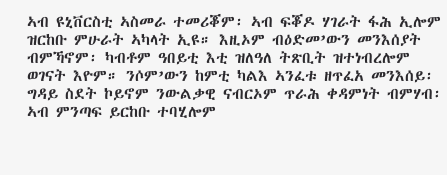ኣብ ዩኒቨርስቲ ኣስመራ ተመሪቖም፡ ኣብ ፍቖዶ ሃገራት ፋሕ ኢሎም ዝርከቡ ምሁራት ኣካላት ኢዩ። እዚኦም ብዕድመ’ውን መንእሰያት ብምኻኖም፡ ካብቶም ዓበይቲ እቲ ዝለዓለ ትጽቢት ዝተነብረሎም ወገናት እዮም። ንሶም’ውን ከምቲ ካልእ ኣንፈቱ ዘጥፈአ መንእሰይ፡ ግዳይ ስደት ኮይኖም ንውልቃዊ ናብርኦም ጥራሕ ቀዳምነት ብምሃብ፡ ኣብ ምንጣፍ ይርከቡ ተባሂሎም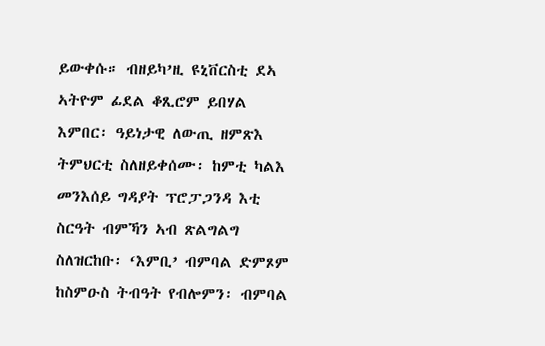ይውቀሱ። ብዘይካ’ዚ ዩኒቨርስቲ ደኣ ኣትዮም ፊደል ቆጺሮም ይበሃል እምበር፡ ዓይነታዊ ለውጢ ዘምጽእ ትምህርቲ ስለዘይቀሰሙ፡ ከምቲ ካልእ መንእሰይ ግዳያት ፕሮፓጋንዳ እቲ ስርዓት ብምኻን ኣብ ጽልግልግ ስለዝርከቡ፡ ‘እምቢ’ ብምባል ድምጾም ከስምዑስ ትብዓት የብሎምን፡ ብምባል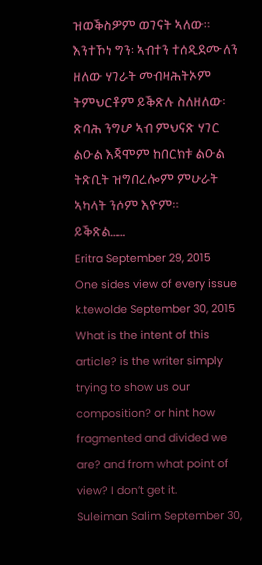ዝወቕስዎም ወገናት ኣለው። እንተኾነ ግን፡ ኣብተን ተሰዲደሙለን ዘለው ሃገራት መብዛሕትኦም ትምህርቶም ይቕጽሉ ስለዘለው፡ ጽባሕ ንግሆ ኣብ ምህናጽ ሃገር ልዑል እጃሞም ከበርክቱ ልዑል ትጽቢት ዝግበረሎም ምሁራት ኣካላት ንሶም እዮም።
ይቕጽል……
Eritra September 29, 2015
One sides view of every issue
k.tewolde September 30, 2015
What is the intent of this article? is the writer simply trying to show us our composition? or hint how fragmented and divided we are? and from what point of view? I don’t get it.
Suleiman Salim September 30,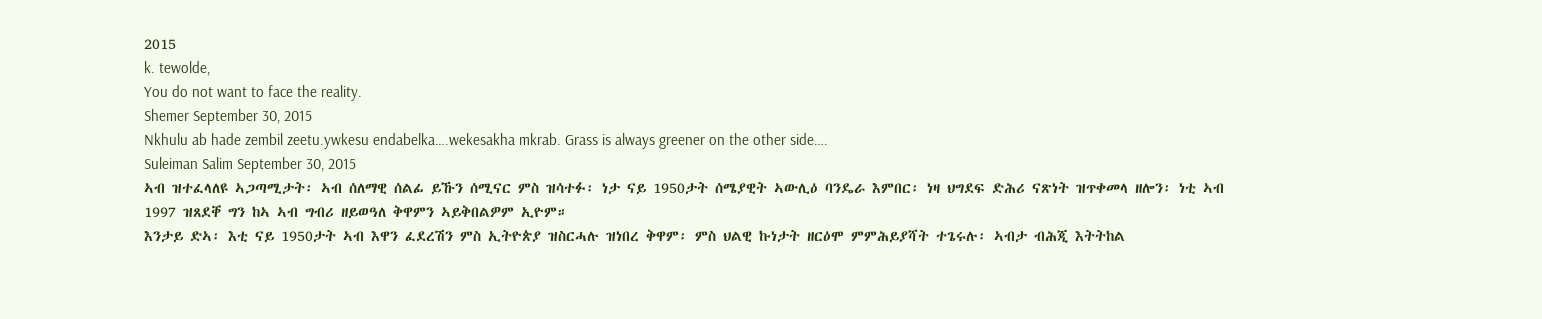2015
k. tewolde,
You do not want to face the reality.
Shemer September 30, 2015
Nkhulu ab hade zembil zeetu.ywkesu endabelka….wekesakha mkrab. Grass is always greener on the other side….
Suleiman Salim September 30, 2015
ኣብ ዝተፈላለዩ ኣጋጣሚታት፡ ኣብ ሰለማዊ ሰልፊ ይኹን ሰሚናር ምስ ዝሳተፉ፡ ነታ ናይ 1950ታት ሰሜያዊት ኣውሊዕ ባንዴራ እምበር፡ ነዛ ህግደፍ ድሕሪ ናጽነት ዝጥቀመላ ዘሎን፡ ነቲ ኣብ 1997 ዝጸደቐ ግን ከኣ ኣብ ግብሪ ዘይወዓለ ቅዋምን ኣይቅበልዎም ኢዮም።
እንታይ ድኣ፡ እቲ ናይ 1950ታት ኣብ እዋን ፈደረሽን ምስ ኢትዮጵያ ዝስርሓሉ ዝነበረ ቅዋም፡ ምስ ህልዊ ኩነታት ዘርዕሞ ምምሕይያሻት ተጌሩሉ፡ ኣብታ ብሕጂ እትትከል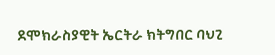ደሞክራስያዊት ኤርትራ ክትግበር ባህጊ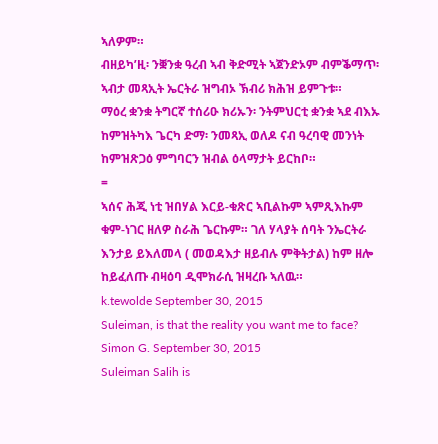ኣለዎም።
ብዘይካ’ዚ፡ ንቛንቋ ዓረብ ኣብ ቅድሚት ኣጀንድኦም ብምቕማጥ፡ ኣብታ መጻኢት ኤርትራ ዝግብኦ ኽብሪ ክሕዝ ይምጉቱ።
ማዕረ ቋንቋ ትግርኛ ተሰሪዑ ክሪኡን፡ ንትምህርቲ ቋንቋ ኣደ ብእኡ ከምዝትካእ ጌርካ ድማ፡ ንመጻኢ ወለዶ ናብ ዓረባዊ መንነት ከምዝጽጋዕ ምግባርን ዝብል ዕላማታት ይርከቦ።
=
ኣሰና ሕጂ ነቲ ዝበሃል እርይ-ቁጽር ኣቢልኩም ኣምጺእኩም ቁም-ነገር ዘለዎ ስራሕ ጌርኩም። ገለ ሃላያት ሰባት ንኤርትራ እንታይ ይእለመላ ( መወዳእታ ዘይብሉ ምቅትታል) ከም ዘሎ ከይፈለጡ ብዛዕባ ዲሞክራሲ ዝዛረቡ ኣለዉ።
k.tewolde September 30, 2015
Suleiman, is that the reality you want me to face?
Simon G. September 30, 2015
Suleiman Salih is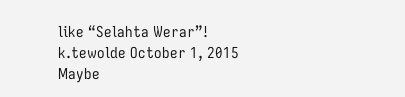like “Selahta Werar”!
k.tewolde October 1, 2015
Maybe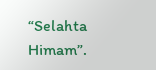“Selahta Himam”.